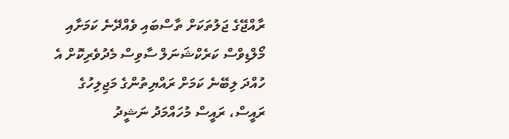ރާއްޖޭގެ ޖަލުތަކަށް ތާސްބައި ވެއްދޭނެ ކަމަށާއި މޯލްޑިވްސް ކަރެކްޝަނަލް ސާވިސް މެދުވެރިކޮށް އެ ހުއްދަ ލިބޭނެ ކަމަށް ރައްޔިތުންގެ މަޖިލިހުގެ ރައީސް، ރައީސް މުހައްމަދު ނަޝީދު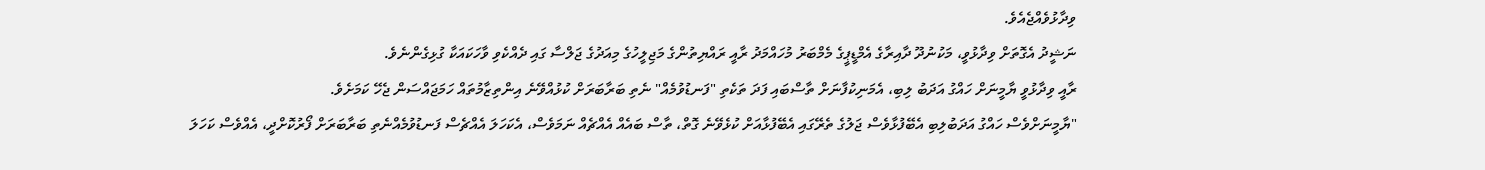ވިދާޅުވެއްޖެއެވެ.
ނަޝީދު އެގޮތަށް ވިދާޅުވީ، މަކުނުދޫ ދާއިރާގެ އެމްޑީޕީގެ މެމްބަރު މުހައްމަދު ރާއީ ރައްޔިތުންގެ މަޖިލީހުގެ މިއަދުގެ ޖަލްސާ ގައި ދެއްކެވި ވާހަކައަކާ ގުޅިގެންނެވެ.
ރާއީ ވިދާޅުވީ ޔާމީނަށް ހައްގު އަދަބު ލިބި، އެމަނިކުފާނަށް ތާސްބައި ފަދަ ތަކެތި "ފަނޑުވުމެއް" ނެތި ބަރާބަރަށް ކުޅުއްވޭނެ އިންތިޒާމުތައް ހަމަޖައްސަން ޖެހޭ ކަމަށެވެ.
"ޔާމީނަށްވެސް ހައްގު އަދަބުލިބި އެބޭފުޅާވެސް ޖަލުގެ ތެރޭގައި އެބޭފުޅާއަށް ކުޅެވޭނެ ގޮތް، ތާސް ބައެއް އެއްޗެއް ނަމަވެސް، އެކަހަލަ އެއްޗެސް ފަނޑުވުމެއްނެތި ބަރާބަރަށް ފޯރުކޮށްދީ، އެއްވެސް ކަހަލަ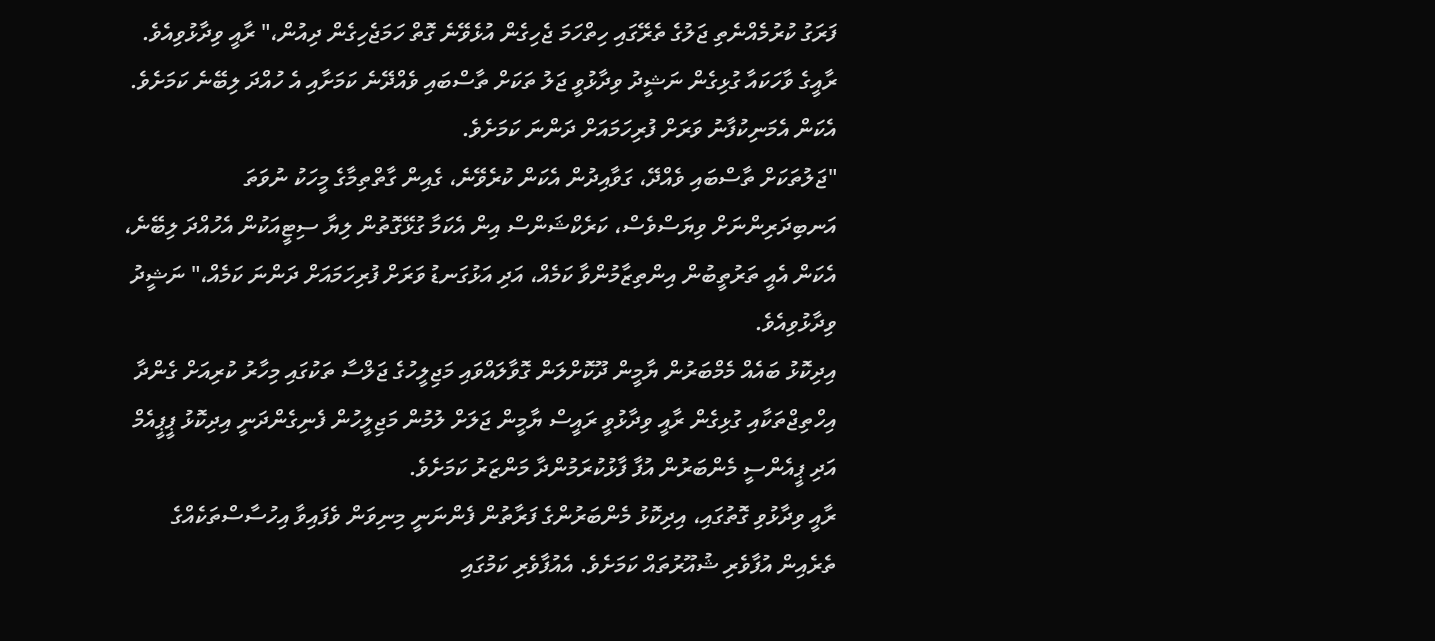ފަރަގު ކުރުމެއްނެތި ޖަލުގެ ތެރޭގައި ހިތްހަމަ ޖެހިގެން އުޅެވޭނެ ގޮތް ހަމަޖެހިގެން ދިއުން،" ރާއީ ވިދާޅުވިއެވެ.
ރާއީގެ ވާހަކައާ ގުޅިގެން ނަޝީދު ވިދާޅުވީ ޖަލު ތަކަށް ތާސްބައި ވެއްދޭނެ ކަމަށާއި އެ ހުއްދަ ލިބޭނެ ކަމަށެވެ. އެކަން އެމަނިކުފާނު ވަރަށް ފުރިހަމައަށް ދަންނަ ކަމަށެވެ.
"ޖަލުތަކަށް ތާސްބައި ވެއްދޭ، ގަވާއިދުން އެކަން ކުރެވޭނެ، ގެއިން ގާތްތިމާގެ މީހަކު ނުވަތަ އަނބިދަރިންނަށް ވިޔަސްވެސް، ކަރެކްޝަންސް އިން އެކަމާ ގުޅޭގޮތުން ލިޔާ ސިޓީއަކުން އެހުއްދަ ލިބޭނެ، އެކަން އެއީ ތަރުތީބުން އިންތިޒާމުންވާ ކަމެއް، އަދި އަޅުގަނޑު ވަރަށް ފުރިހަމައަށް ދަންނަ ކަމެއް،" ނަޝީދު ވިދާޅުވިއެވެ.
އިދިކޮޅު ބައެއް މެމްބަރުން ޔާމީން ދޫކޮށްލަން ގޮވާލައްވައި މަޖިލީހުގެ ޖަލްސާ ތަކުގައި މިހާރު ކުރިއަށް ގެންދާ އިހްތިޖްތަކާއި ގުޅިގެން ރާއީ ވިދާޅުވީ ރައީސް ޔާމީން ޖަލަށް ލުމުން މަޖިލީހުން ފެނިގެންދަނީ އިދިކޮޅު ޕީޕީއެމް އަދި ޕީއެންސީ މެންބަރުން އުފާ ފާޅުކުރަމުންދާ މަންޒަރު ކަމަށެވެ.
ރާއީ ވިދާޅުވި ގޮތުގައި، އިދިކޮޅު މެންބަރުންގެ ފަރާތުން ފެންނަނީ މިނިވަން ވެފައިވާ އިހުސާސްތަކެއްގެ ތެރެއިން އުފާވެރި ޝުއޫރުތައް ކަމަށެވެ. އެއުފާވެރި ކަމުގައި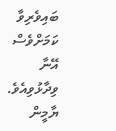ބައިވެރިވާ ކަމަށްވެސް އޭނާ ވިދާޅުވިއެވެ.
ޔާމީން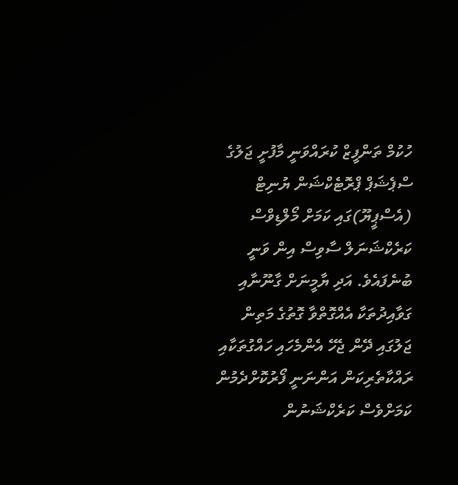ހުކުމް ތަންފީޒް ކުރައްވަނީ މާފުށީ ޖަލުގެ ސްޕެޝަޕް ޕްރޮޓެކްޝަން ޔުނިޓް (އެސްޕީޔޫ)ގައި ކަމަށް މޯލްޑިވްސް ކަރެކްޝަނަލް ސާވިސް އިން ވަނީ ބުނެފައެވެ. އަދި ޔާމީނަށް ގާނޫނާއި ގަވާއިދުތަކާ އެއްގޮތްވާ ގޮތުގެ މަތިން ޖަލުގައި ދޭން ޖެހޭ އެންމެހައި ހައްގުތަކާއި ރައްކާތެރިކަން އަންނަނީ ފޯރުކޮށްދެމުން ކަމަށްވެސް ކަރެކްޝަނުން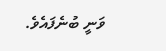ވަނީ ބުނެފައެވެ.